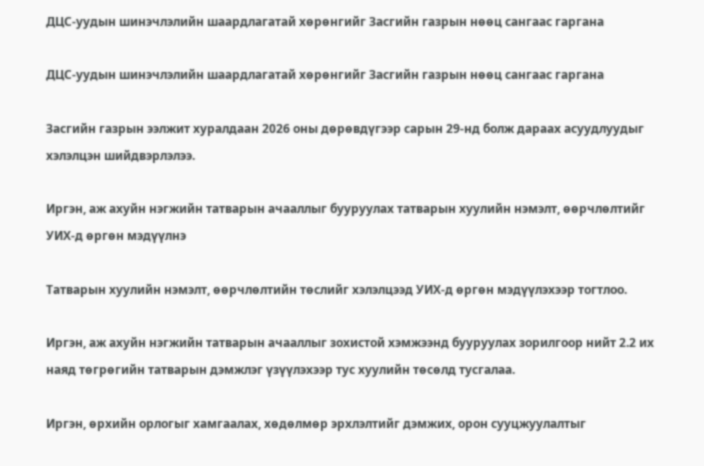ДЦС-уудын шинэчлэлийн шаардлагатай хөрөнгийг Засгийн газрын нөөц сангаас гаргана

ДЦС-уудын шинэчлэлийн шаардлагатай хөрөнгийг Засгийн газрын нөөц сангаас гаргана

Засгийн газрын ээлжит хуралдаан 2026 оны дөрөвдүгээр сарын 29-нд болж дараах асуудлуудыг хэлэлцэн шийдвэрлэлээ.

Иргэн, аж ахуйн нэгжийн татварын ачааллыг бууруулах татварын хуулийн нэмэлт, өөрчлөлтийг УИХ-д өргөн мэдүүлнэ

Татварын хуулийн нэмэлт, өөрчлөлтийн төслийг хэлэлцээд УИХ-д өргөн мэдүүлэхээр тогтлоо.

Иргэн, аж ахуйн нэгжийн татварын ачааллыг зохистой хэмжээнд бууруулах зорилгоор нийт 2.2 их наяд төгрөгийн татварын дэмжлэг үзүүлэхээр тус хуулийн төсөлд тусгалаа.

Иргэн, өрхийн орлогыг хамгаалах, хөдөлмөр эрхлэлтийг дэмжих, орон сууцжуулалтыг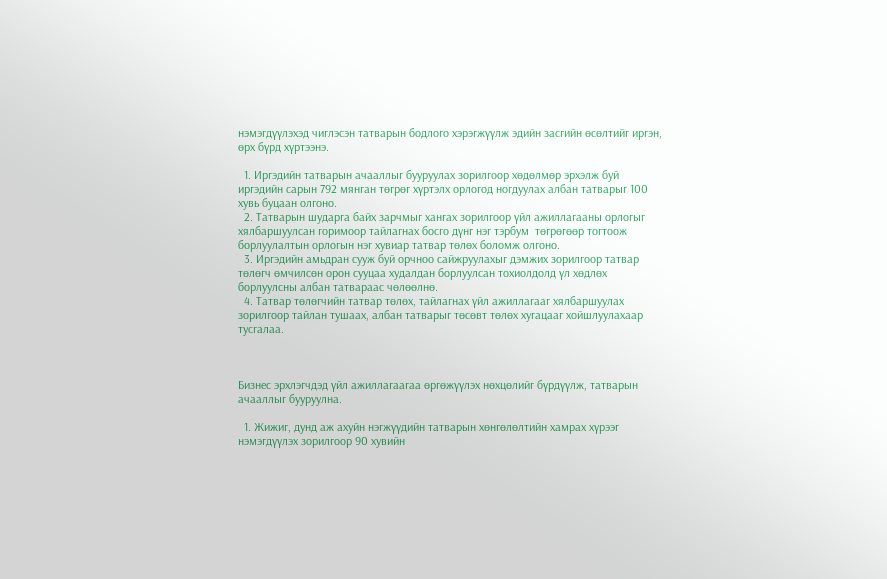нэмэгдүүлэхэд чиглэсэн татварын бодлого хэрэгжүүлж эдийн засгийн өсөлтийг иргэн, өрх бүрд хүртээнэ.

  1. Иргэдийн татварын ачааллыг бууруулах зорилгоор хөдөлмөр эрхэлж буй иргэдийн сарын 792 мянган төгрөг хүртэлх орлогод ногдуулах албан татварыг 100 хувь буцаан олгоно.
  2. Татварын шударга байх зарчмыг хангах зорилгоор үйл ажиллагааны орлогыг хялбаршуулсан горимоор тайлагнах босго дүнг нэг тэрбум  төгрөгөөр тогтоож борлуулалтын орлогын нэг хувиар татвар төлөх боломж олгоно.
  3. Иргэдийн амьдран сууж буй орчноо сайжруулахыг дэмжих зорилгоор татвар төлөгч өмчилсөн орон сууцаа худалдан борлуулсан тохиолдолд үл хөдлөх борлуулсны албан татвараас чөлөөлнө.
  4. Татвар төлөгчийн татвар төлөх, тайлагнах үйл ажиллагааг хялбаршуулах зорилгоор тайлан тушаах, албан татварыг төсөвт төлөх хугацааг хойшлуулахаар тусгалаа.



Бизнес эрхлэгчдэд үйл ажиллагаагаа өргөжүүлэх нөхцөлийг бүрдүүлж, татварын ачааллыг бууруулна.

  1. Жижиг, дунд аж ахуйн нэгжүүдийн татварын хөнгөлөлтийн хамрах хүрээг нэмэгдүүлэх зорилгоор 90 хувийн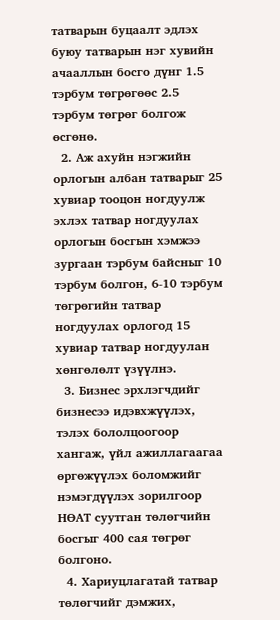татварын буцаалт эдлэх буюу татварын нэг хувийн ачааллын босго дүнг 1.5 тэрбум төгрөгөөс 2.5 тэрбум төгрөг болгож өсгөнө.
  2. Аж ахуйн нэгжийн орлогын албан татварыг 25 хувиар тооцон ногдуулж эхлэх татвар ногдуулах орлогын босгын хэмжээ зургаан тэрбум байсныг 10 тэрбум болгон, 6-10 тэрбум төгрөгийн татвар ногдуулах орлогод 15 хувиар татвар ногдуулан хөнгөлөлт үзүүлнэ.
  3. Бизнес эрхлэгчдийг бизнесээ идэвхжүүлэх, тэлэх бололцоогоор хангаж, үйл ажиллагаагаа өргөжүүлэх боломжийг нэмэгдүүлэх зорилгоор НӨАТ суутган төлөгчийн босгыг 400 сая төгрөг болгоно.
  4. Хариуцлагатай татвар төлөгчийг дэмжих,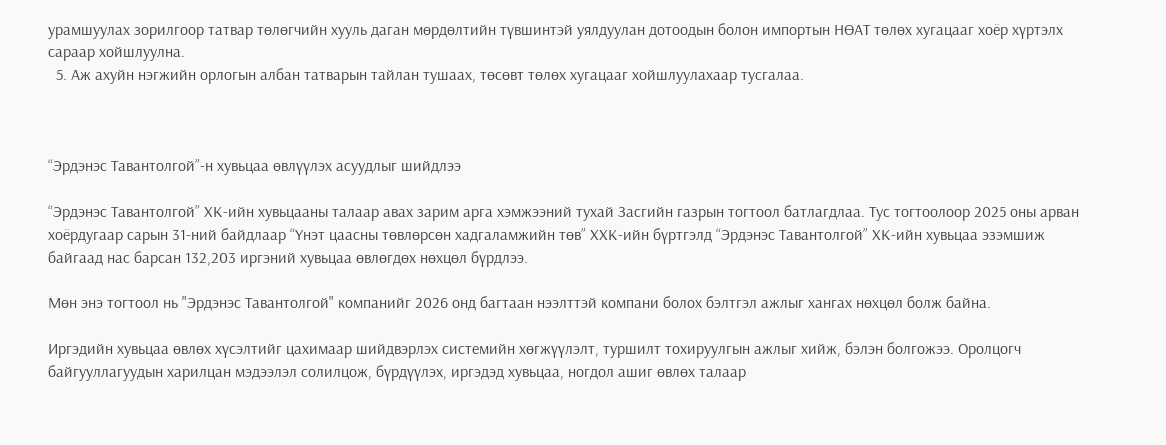урамшуулах зорилгоор татвар төлөгчийн хууль даган мөрдөлтийн түвшинтэй уялдуулан дотоодын болон импортын НӨАТ төлөх хугацааг хоёр хүртэлх сараар хойшлуулна.
  5. Аж ахуйн нэгжийн орлогын албан татварын тайлан тушаах, төсөвт төлөх хугацааг хойшлуулахаар тусгалаа.



“Эрдэнэс Тавантолгой”-н хувьцаа өвлүүлэх асуудлыг шийдлээ

“Эрдэнэс Тавантолгой” ХК-ийн хувьцааны талаар авах зарим арга хэмжээний тухай Засгийн газрын тогтоол батлагдлаа. Тус тогтоолоор 2025 оны арван хоёрдугаар сарын 31-ний байдлаар “Үнэт цаасны төвлөрсөн хадгаламжийн төв” ХХК-ийн бүртгэлд “Эрдэнэс Тавантолгой” ХК-ийн хувьцаа эзэмшиж байгаад нас барсан 132,203 иргэний хувьцаа өвлөгдөх нөхцөл бүрдлээ.

Мөн энэ тогтоол нь "Эрдэнэс Тавантолгой" компанийг 2026 онд багтаан нээлттэй компани болох бэлтгэл ажлыг хангах нөхцөл болж байна.

Иргэдийн хувьцаа өвлөх хүсэлтийг цахимаар шийдвэрлэх системийн хөгжүүлэлт, туршилт тохируулгын ажлыг хийж, бэлэн болгожээ. Оролцогч байгууллагуудын харилцан мэдээлэл солилцож, бүрдүүлэх, иргэдэд хувьцаа, ногдол ашиг өвлөх талаар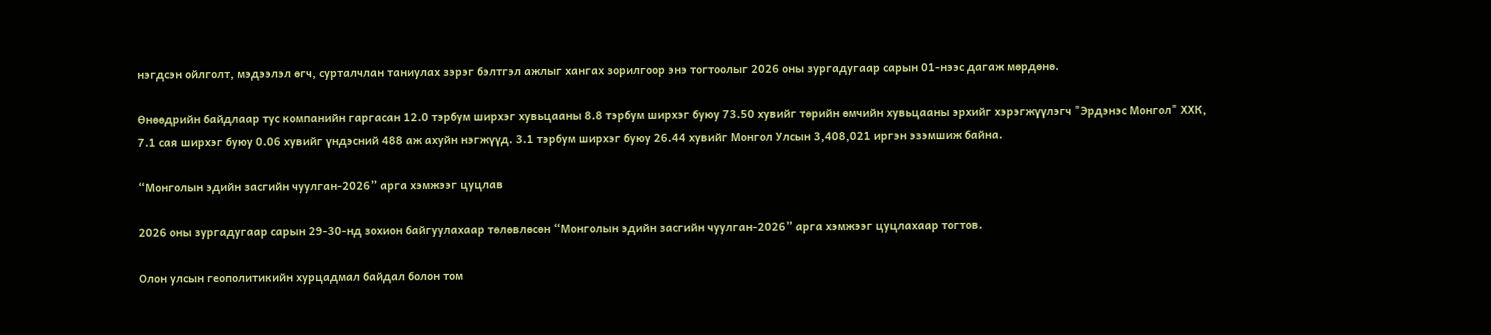нэгдсэн ойлголт, мэдээлэл өгч, сурталчлан таниулах зэрэг бэлтгэл ажлыг хангах зорилгоор энэ тогтоолыг 2026 оны зургадугаар сарын 01-нээс дагаж мөрдөнө.

Өнөөдрийн байдлаар тус компанийн гаргасан 12.0 тэрбум ширхэг хувьцааны 8.8 тэрбум ширхэг буюу 73.50 хувийг төрийн өмчийн хувьцааны эрхийг хэрэгжүүлэгч "Эрдэнэс Монгол" ХХК, 7.1 сая ширхэг буюу 0.06 хувийг үндэсний 488 аж ахуйн нэгжүүд. 3.1 тэрбум ширхэг буюу 26.44 хувийг Монгол Улсын 3,408,021 иргэн эзэмшиж байна.

“Монголын эдийн засгийн чуулган-2026” арга хэмжээг цуцлав

2026 оны зургадугаар сарын 29-30-нд зохион байгуулахаар төлөвлөсөн “Монголын эдийн засгийн чуулган-2026” арга хэмжээг цуцлахаар тогтов.

Олон улсын геополитикийн хурцадмал байдал болон том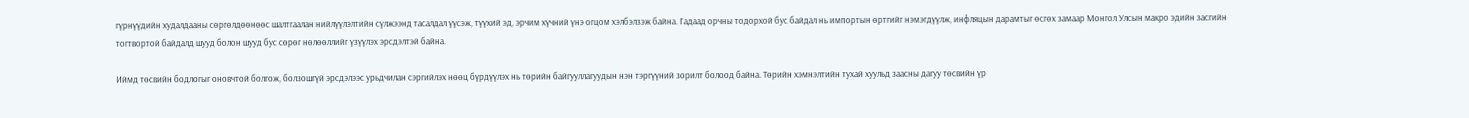гүрнүүдийн худалдааны сөргөлдөөнөөс шалтгаалан нийлүүлэлтийн сүлжээнд тасалдал үүсэж, түүхий эд, эрчим хүчний үнэ огцом хэлбэлзэж байна. Гадаад орчны тодорхой бус байдал нь импортын өртгийг нэмэгдүүлж, инфляцын дарамтыг өсгөх замаар Монгол Улсын макро эдийн засгийн тогтвортой байдалд шууд болон шууд бус сөрөг нөлөөллийг үзүүлэх эрсдэлтэй байна.

Иймд төсвийн бодлогыг оновчтой болгож, болзошгүй эрсдэлээс урьдчилан сэргийлэх нөөц бүрдүүлэх нь төрийн байгууллагуудын нэн тэргүүний зорилт болоод байна. Төрийн хэмнэлтийн тухай хуульд заасны дагуу төсвийн үр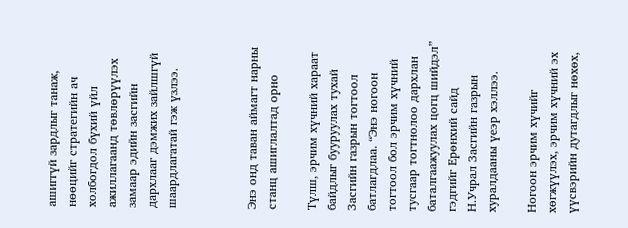ашиггүй зардлыг танаж, нөөцийг стратегийн ач холбогдол бүхий үйл ажиллагаанд төвлөрүүлэх замаар эдийн засгийн дархлааг дэмжих зайлшгүй шаардлагатай гэж үзлээ.



Энэ онд таван аймагт нарны станц ашиглалтад орно

Түлш, эрчим хүчний хараат байдлыг бууруулах тухай Засгийн газрын тогтоол батлагдлаа. “Энэ ногоон тогтоол бол эрчим хүчний тусгаар тогтнолоо дархлан баталгаажуулах цогц шийдэл” гэдгийг Ерөнхий сайд Н.Учрал Засгийн газрын хуралдааны үеэр хэллээ.

Ногоон эрчим хүчийг хөгжүүлэх, эрчим хүчний эх үүсвэрийн дутагдлыг нөхөх,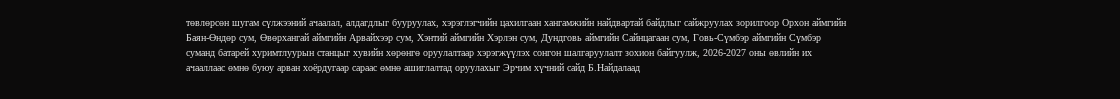төвлөрсөн шугам сүлжээний ачаалал, алдагдлыг бууруулах, хэрэглэгчийн цахилгаан хангамжийн найдвартай байдлыг сайжруулах зорилгоор Орхон аймгийн Баян-Өндөр сум, Өвөрхангай аймгийн Арвайхээр сум, Хэнтий аймгийн Хэрлэн сум, Дундговь аймгийн Сайнцагаан сум, Говь-Сүмбэр аймгийн Сүмбэр суманд батарей хуримтлуурын станцыг хувийн хөрөнгө оруулалтаар хэрэгжүүлэх сонгон шалгаруулалт зохион байгуулж, 2026-2027 оны өвлийн их ачааллаас өмнө буюу арван хоёрдугаар сараас өмнө ашиглалтад оруулахыг Эрчим хүчний сайд Б.Найдалаад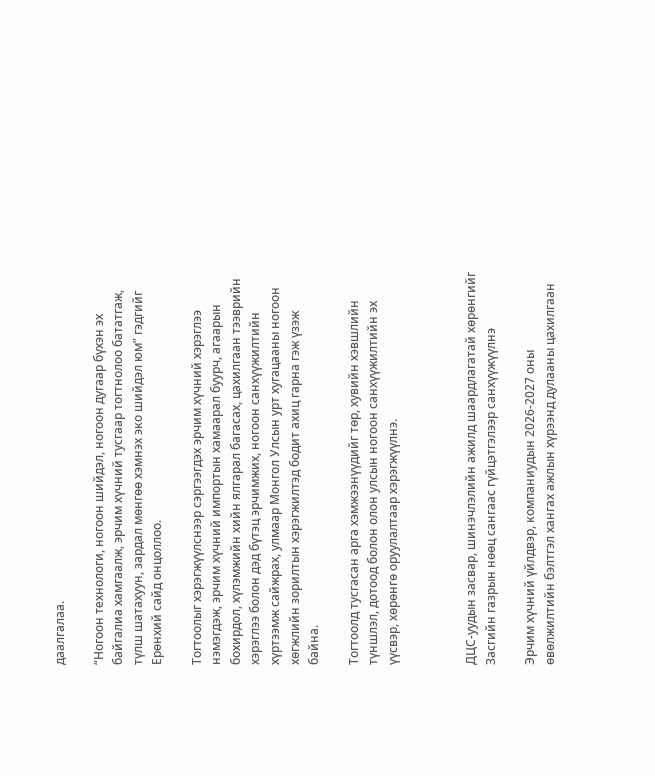даалгалаа.

“Ногоон технологи, ногоон шийдэл, ногоон дугаар бүхэн эх байгалиа хамгаалж, эрчим хүчний тусгаар тогтнолоо бататгаж, түлш шатахуун, зардал мөнгөө хэмнэх эко шийдэл юм” гэдгийг Ерөнхий сайд онцоллоо.

Тогтоолыг хэрэгжүүлснээр сэргээгдэх эрчим хүчний хэрэглээ нэмэгдэж, эрчим хүчний импортын хамаарал буурч, агаарын бохирдол, хүлэмжийн хийн ялгарал багасах, цахилгаан тээврийн хэрэглээ болон дэд бүтэц эрчимжих, ногоон санхүүжилтийн хүртээмж сайжрах, улмаар Монгол Улсын урт хугацааны ногоон хөгжлийн зорилтын хэрэгжилтэд бодит ахиц гарна гэж үзэж байна.

Тогтоолд тусгасан арга хэмжээнүүдийг төр, хувийн хэвшлийн түншлэл, дотоод болон олон улсын ногоон санхүүжилтийн эх үүсвэр, хөрөнгө оруулалтаар хэрэгжүүлнэ.



ДЦС-уудын засвар, шинэчлэлийн ажилд шаардлагатай хөрөнгийг Засгийн газрын нөөц сангаас гүйцэтгэлээр санхүүжүүлнэ

Эрчим хүчний үйлдвэр, компаниудын 2026-2027 оны өвөлжилтийн бэлтгэл хангах ажлын хүрээнд дулааны цахилгаан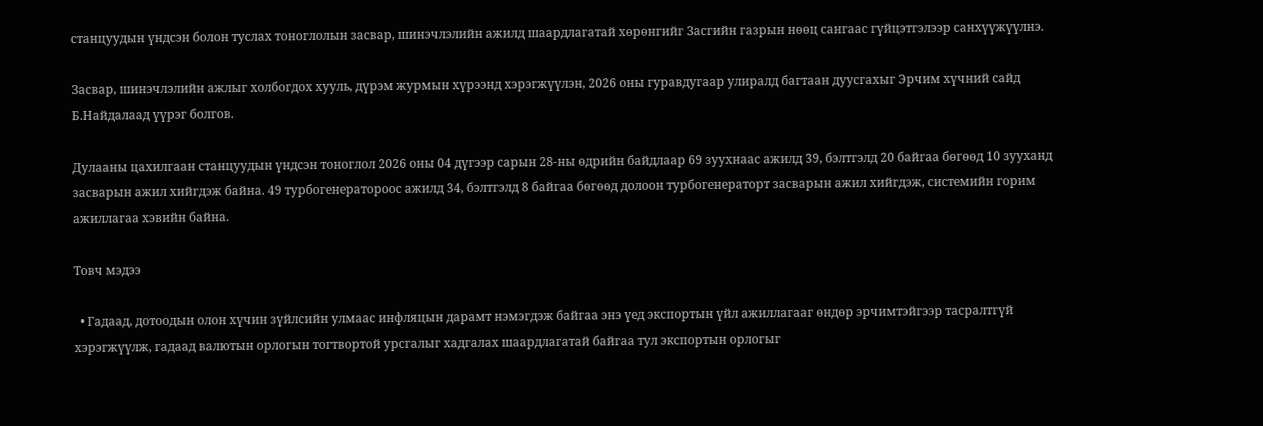станцуудын үндсэн болон туслах тоноглолын засвар, шинэчлэлийн ажилд шаардлагатай хөрөнгийг Засгийн газрын нөөц сангаас гүйцэтгэлээр санхүүжүүлнэ.

Засвар, шинэчлэлийн ажлыг холбогдох хууль, дүрэм журмын хүрээнд хэрэгжүүлэн, 2026 оны гуравдугаар улиралд багтаан дуусгахыг Эрчим хүчний сайд Б.Найдалаад үүрэг болгов.

Дулааны цахилгаан станцуудын үндсэн тоноглол 2026 оны 04 дүгээр сарын 28-ны өдрийн байдлаар 69 зуухнаас ажилд 39, бэлтгэлд 20 байгаа бөгөөд 10 зууханд засварын ажил хийгдэж байна. 49 турбогенератороос ажилд 34, бэлтгэлд 8 байгаа бөгөөд долоон турбогенераторт засварын ажил хийгдэж, системийн горим ажиллагаа хэвийн байна.

Товч мэдээ

  • Гадаад, дотоодын олон хүчин зүйлсийн улмаас инфляцын дарамт нэмэгдэж байгаа энэ үед экспортын үйл ажиллагааг өндөр эрчимтэйгээр тасралтгүй хэрэгжүүлж, гадаад валютын орлогын тогтвортой урсгалыг хадгалах шаардлагатай байгаа тул экспортын орлогыг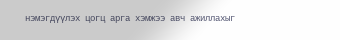нэмэгдүүлэх цогц арга хэмжээ авч ажиллахыг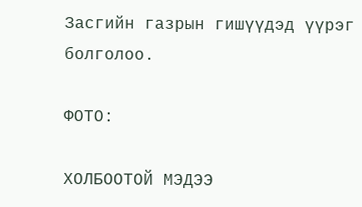Засгийн газрын гишүүдэд үүрэг болголоо.

ФОТО:

ХОЛБООТОЙ МЭДЭЭ